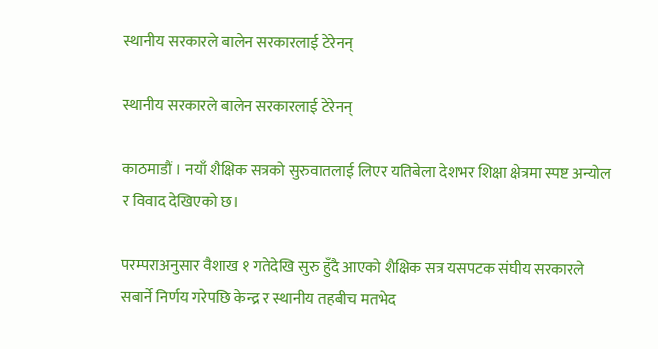स्थानीय सरकारले बालेन सरकारलाई टेरेनन्

स्थानीय सरकारले बालेन सरकारलाई टेरेनन्

काठमाडौं । नयाँ शैक्षिक सत्रको सुरुवातलाई लिएर यतिबेला देशभर शिक्षा क्षेत्रमा स्पष्ट अन्योल र विवाद देखिएको छ।

परम्पराअनुसार वैशाख १ गतेदेखि सुरु हुँदै आएको शैक्षिक सत्र यसपटक संघीय सरकारले सबार्ने निर्णय गरेपछि केन्द्र र स्थानीय तहबीच मतभेद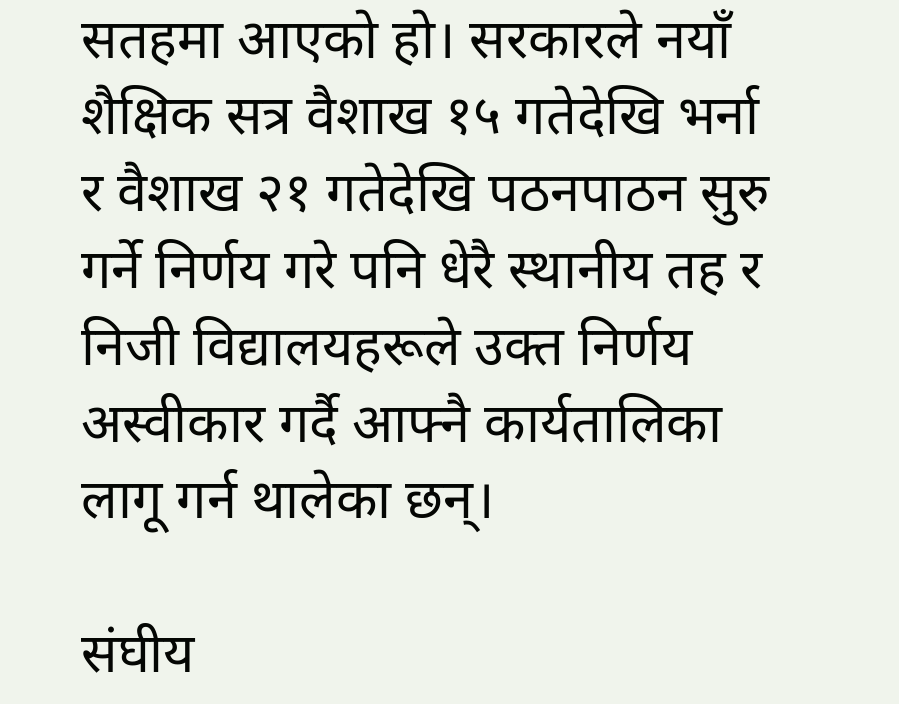सतहमा आएको हो। सरकारले नयाँ शैक्षिक सत्र वैशाख १५ गतेदेखि भर्ना र वैशाख २१ गतेदेखि पठनपाठन सुरु गर्ने निर्णय गरे पनि धेरै स्थानीय तह र निजी विद्यालयहरूले उक्त निर्णय अस्वीकार गर्दै आफ्नै कार्यतालिका लागू गर्न थालेका छन्।

संघीय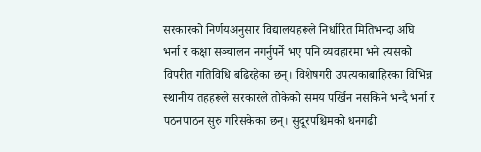सरकारको निर्णयअनुसार विद्यालयहरूले निर्धारित मितिभन्दा अघि भर्ना र कक्षा सञ्चालन नगर्नुपर्ने भए पनि व्यवहारमा भने त्यसको विपरीत गतिविधि बढिरहेका छन्। विशेषगरी उपत्यकाबाहिरका विभिन्न स्थानीय तहहरूले सरकारले तोकेको समय पर्खिन नसकिने भन्दै भर्ना र पठनपाठन सुरु गरिसकेका छन्। सुदूरपश्चिमको धनगढी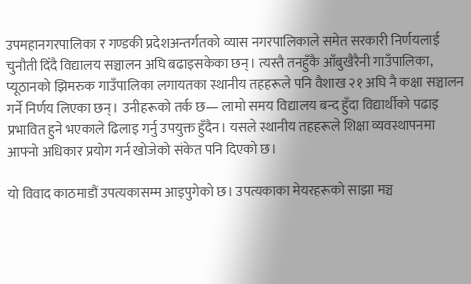उपमहानगरपालिका र गण्डकी प्रदेशअन्तर्गतको व्यास नगरपालिकाले समेत सरकारी निर्णयलाई चुनौती दिँदै विद्यालय सञ्चालन अघि बढाइसकेका छन्। त्यस्तै तनहुँकै आँबुखैरैनी गाउँपालिका, प्यूठानको झिमरुक गाउँपालिका लगायतका स्थानीय तहहरूले पनि वैशाख २१ अघि नै कक्षा सञ्चालन गर्ने निर्णय लिएका छन्। उनीहरूको तर्क छ— लामो समय विद्यालय बन्द हुँदा विद्यार्थीको पढाइ प्रभावित हुने भएकाले ढिलाइ गर्नु उपयुक्त हुँदैन। यसले स्थानीय तहहरूले शिक्षा व्यवस्थापनमा आफ्नो अधिकार प्रयोग गर्न खोजेको संकेत पनि दिएको छ।

यो विवाद काठमाडौं उपत्यकासम्म आइपुगेको छ। उपत्यकाका मेयरहरूको साझा मञ्च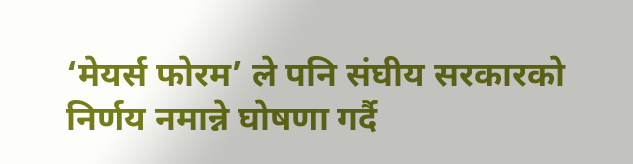‘मेयर्स फोरम’ ले पनि संघीय सरकारको निर्णय नमान्ने घोषणा गर्दै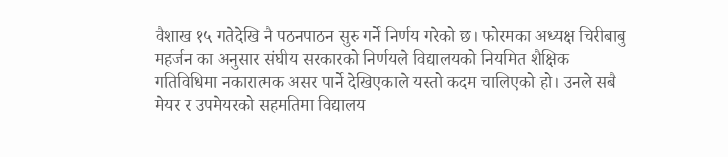वैशाख १५ गतेदेखि नै पठनपाठन सुरु गर्ने निर्णय गरेको छ। फोरमका अध्यक्ष चिरीबाबु महर्जन का अनुसार संघीय सरकारको निर्णयले विद्यालयको नियमित शैक्षिक गतिविधिमा नकारात्मक असर पार्ने देखिएकाले यस्तो कदम चालिएको हो। उनले सबै मेयर र उपमेयरको सहमतिमा विद्यालय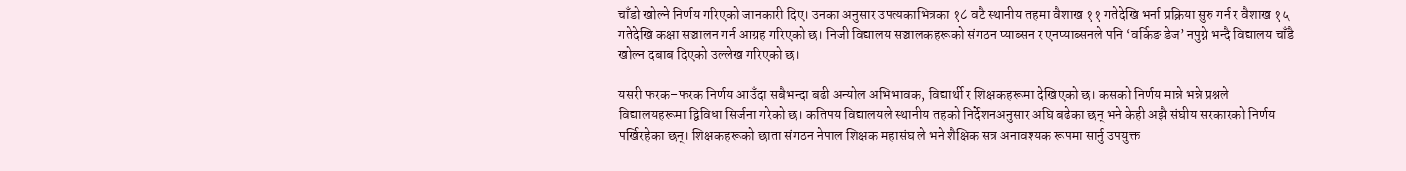चाँडो खोल्ने निर्णय गरिएको जानकारी दिए। उनका अनुसार उपत्यकाभित्रका १८ वटै स्थानीय तहमा वैशाख ११ गतेदेखि भर्ना प्रक्रिया सुरु गर्न र वैशाख १५ गतेदेखि कक्षा सञ्चालन गर्न आग्रह गरिएको छ। निजी विद्यालय सञ्चालकहरूको संगठन प्याब्सन र एनप्याब्सनले पनि ‘वर्किङ डेज’ नपुग्ने भन्दै विद्यालय चाँडै खोल्न दबाब दिएको उल्लेख गरिएको छ।

यसरी फरक–फरक निर्णय आउँदा सबैभन्दा बढी अन्योल अभिभावक, विद्यार्थी र शिक्षकहरूमा देखिएको छ। कसको निर्णय मान्ने भन्ने प्रश्नले विद्यालयहरूमा द्विविधा सिर्जना गरेको छ। कतिपय विद्यालयले स्थानीय तहको निर्देशनअनुसार अघि बढेका छन् भने केही अझै संघीय सरकारको निर्णय पर्खिरहेका छन्। शिक्षकहरूको छाता संगठन नेपाल शिक्षक महासंघ ले भने शैक्षिक सत्र अनावश्यक रूपमा सार्नु उपयुक्त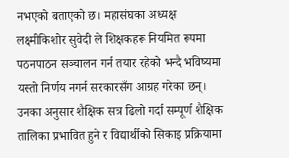नभएको बताएको छ। महासंघका अध्यक्ष लक्ष्मीकिशोर सुवेदी ले शिक्षकहरू नियमित रूपमा पठनपाठन सञ्चालन गर्न तयार रहेको भन्दै भविष्यमा यस्तो निर्णय नगर्न सरकारसँग आग्रह गरेका छन्। उनका अनुसार शैक्षिक सत्र ढिलो गर्दा सम्पूर्ण शैक्षिक तालिका प्रभावित हुने र विद्यार्थीको सिकाइ प्रक्रियामा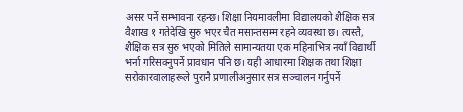असर पर्ने सम्भावना रहन्छ। शिक्षा नियमावलीमा विद्यालयको शैक्षिक सत्र वैशाख १ गतेदेखि सुरु भएर चैत मसान्तसम्म रहने व्यवस्था छ। त्यस्तै, शैक्षिक सत्र सुरु भएको मितिले सामान्यतया एक महिनाभित्र नयाँ विद्यार्थी भर्ना गरिसक्नुपर्ने प्रावधान पनि छ। यही आधारमा शिक्षक तथा शिक्षा सरोकारवालाहरूले पुरानै प्रणालीअनुसार सत्र सञ्चालन गर्नुपर्ने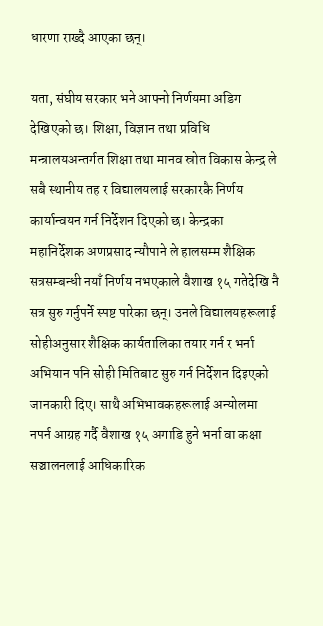धारणा राख्दै आएका छन्।

यता, संघीय सरकार भने आफ्नो निर्णयमा अडिग देखिएको छ। शिक्षा, विज्ञान तथा प्रविधि मन्त्रालयअन्तर्गत शिक्षा तथा मानव स्रोत विकास केन्द्र ले सबै स्थानीय तह र विद्यालयलाई सरकारकै निर्णय कार्यान्वयन गर्न निर्देशन दिएको छ। केन्द्रका महानिर्देशक अणप्रसाद न्यौपाने ले हालसम्म शैक्षिक सत्रसम्बन्धी नयाँ निर्णय नभएकाले वैशाख १५ गतेदेखि नै सत्र सुरु गर्नुपर्ने स्पष्ट पारेका छन्। उनले विद्यालयहरूलाई सोहीअनुसार शैक्षिक कार्यतालिका तयार गर्न र भर्ना अभियान पनि सोही मितिबाट सुरु गर्न निर्देशन दिइएको जानकारी दिए। साथै अभिभावकहरूलाई अन्योलमा नपर्न आग्रह गर्दै वैशाख १५ अगाडि हुने भर्ना वा कक्षा सञ्चालनलाई आधिकारिक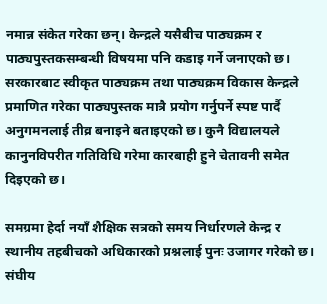नमान्न संकेत गरेका छन्। केन्द्रले यसैबीच पाठ्यक्रम र पाठ्यपुस्तकसम्बन्धी विषयमा पनि कडाइ गर्ने जनाएको छ। सरकारबाट स्वीकृत पाठ्यक्रम तथा पाठ्यक्रम विकास केन्द्रले प्रमाणित गरेका पाठ्यपुस्तक मात्रै प्रयोग गर्नुपर्ने स्पष्ट पार्दै अनुगमनलाई तीव्र बनाइने बताइएको छ। कुनै विद्यालयले कानुनविपरीत गतिविधि गरेमा कारबाही हुने चेतावनी समेत दिइएको छ।

समग्रमा हेर्दा नयाँ शैक्षिक सत्रको समय निर्धारणले केन्द्र र स्थानीय तहबीचको अधिकारको प्रश्नलाई पुनः उजागर गरेको छ। संघीय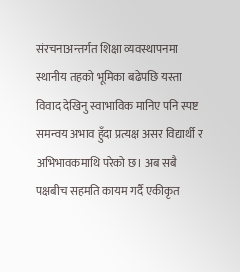संरचनाअन्तर्गत शिक्षा व्यवस्थापनमा स्थानीय तहको भूमिका बढेपछि यस्ता विवाद देखिनु स्वाभाविक मानिए पनि स्पष्ट समन्वय अभाव हुँदा प्रत्यक्ष असर विद्यार्थी र अभिभावकमाथि परेको छ। अब सबै पक्षबीच सहमति कायम गर्दै एकीकृत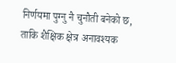निर्णयमा पुग्नु नै चुनौती बनेको छ, ताकि शैक्षिक क्षेत्र अनावश्यक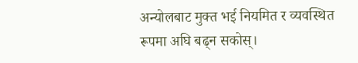अन्योलबाट मुक्त भई नियमित र व्यवस्थित रूपमा अघि बढ्न सकोस्।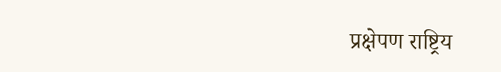प्रक्षेपण राष्ट्रिय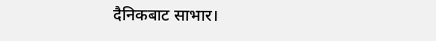दैनिकबाट साभार।